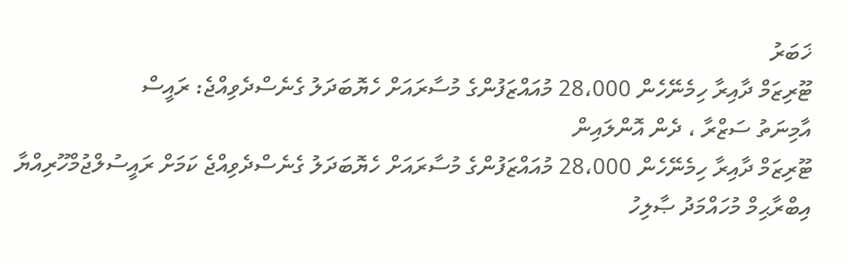ޚަބަރު
ޓޫރިޒަމް ދާއިރާ ހިމެނޭހެން 28،000 މުއައްޒަފުންގެ މުސާރައަށް ހެޔޮބަދަލު ގެނެސްދެވިއްޖެ: ރައީސް
އާމިނަތު ސަޒްރާ ، ދެން އޮންލައިން
ޓޫރިޒަމް ދާއިރާ ހިމެނޭހެން 28،000 މުއައްޒަފުންގެ މުސާރައަށް ހެޔޮބަދަލު ގެނެސްދެވިއްޖެ ކަމަށް ރައީސުލްޖުމްހޫރިއްޔާ އިބްރާޙިމް މުހައްމަދު ޞާލިހު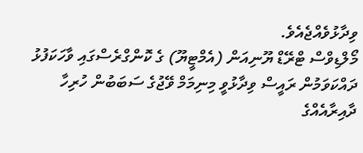ވިދާޅުވެއްޖެއެވެ.
މޯލްޑިވްސް ޓްރޭޑް ޔޫނިއަން (އެމްޓީޔޫ) ގެ ކޮންގްރެސްގައި ވާހަކަފުޅު ދައްކަވަމުން ރައީސް ވިދާޅުވީ މިނިމަމް ވޭޖުގެ ސަބަބުން ހުރިހާ ދާއިރާއެއްގެ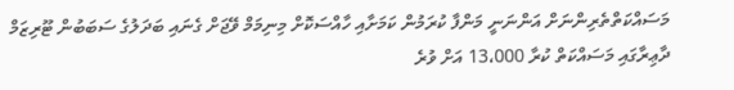މަސައްކަތްތެރިންނަށް އަންނަނީ މަންފާ ކުރަމުން ކަމަށާއި ހާއްސަކޮށް މިނިމަމް ވޭޖަށް ގެނައި ބަދަލުގެ ސަބަބުން ޓޫރިޒަމް ދާޢިރާގައި މަސައްކަތް ކުރާ 13،000 އަށް ވުރެ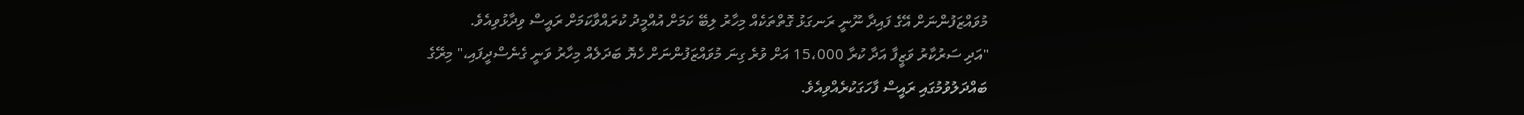މުވައްޒަފުންނަށް އޭގެ ފައިދާ ނޫނީ ރަނގަޅު ގޮތްތަކެއް މިހާރު ލިބޭ ކަމަށް އުއްމީދު ކުރައްވާކަމަށް ރައީސް ވިދާޅުވިއެވެ.
"އަދި ސަރުކާރު ވަޒީފާ އަދާ ކުރާ 15،000 އަށް ވުރެ ގިނަ މުވައްޒަފުންނަށް ހެޔޮ ބަދަލެއް މިހާރު ވަނީ ގެނެސްދީފައި،" މިރޭގެ ބައްދަލުވުމުގައި ރައީސް ފާހަގަކުރެއްވިއެވެ.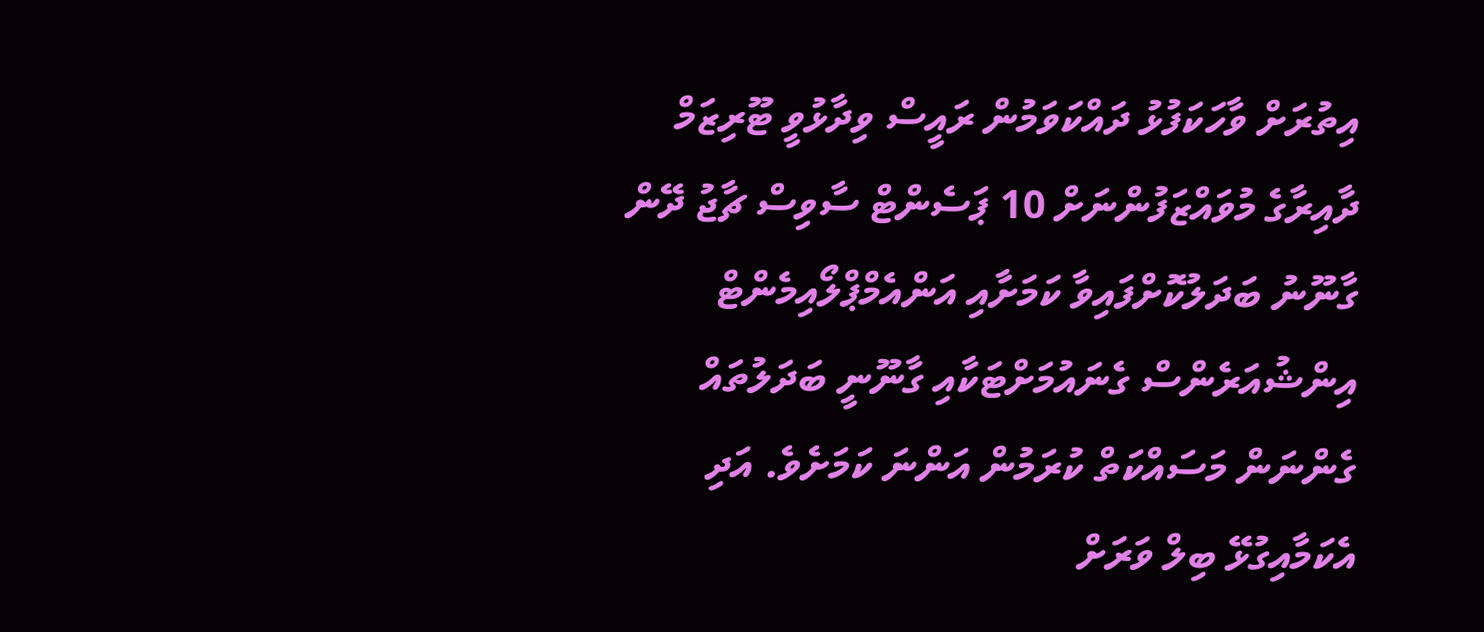އިތުރަށް ވާހަކަފުޅު ދައްކަވަމުން ރައީސް ވިދާޅުވީ ޓޫރިޒަމް ދާއިރާގެ މުވައްޒަފުންނަށް 10 ޕަސެންޓް ސާވިސް ޗާޖު ދޭން ގާނޫނު ބަދަލުކޮށްފައިވާ ކަމަށާއި އަންއެމްޕްލޯއިމެންޓް އިންޝުއަރެންސް ގެނައުމަށްޓަކާއި ގާނޫނީ ބަދަލުތައް ގެންނަން މަސައްކަތް ކުރަމުން އަންނަ ކަމަށެވެ. އަދި އެކަމާއިގުޅޭ ބިލް ވަރަށް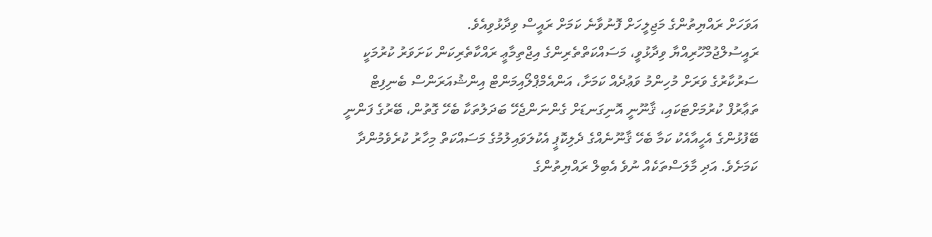އަވަހަށް ރައްޔިތުންގެ މަޖިލީހަށް ފޮނުވާނެ ކަމަށް ރައީސް ވިދާޅުވިއެވެ.
ރައީސުލްޖުމްހޫރިއްޔާ ވިދާޅުވީ، މަސައްކަތްތެރިންގެ އިޖްތިމާޢީ ރައްކާތެރިކަން ކަށަވަރު ކުރުމަކީ ސަރުކާރުގެ ވަރަށް މުހިންމު ވަޢުދެއް ކަމަށާ، އަންއެމްޕްލޯއިމަންޓް އިންޝުއަރަންސް ބެނިފިޓް ތަޢާރުފް ކުރުމަށްޓަކައި، ޤާނޫނީ އޮނިގަނޑަށް ގެންނަންޖެހޭ ބަދަލުތަކާ ބެހޭ ގޮތުން، ބޭރުގެ ފަންނީ ބޭފުޅުންގެ އެހީއާއެކު ކަމާ ބެހޭ ޤާނޫނެއްގެ ދެލިކޮޕީ އެކުލަވައިލުމުގެ މަސައްކަތް މިހާރު ކުރެވެމުންދާ ކަމަށެވެ. އަދި މާލަސްތަކެއް ނުވެ އެބިލް ރައްޔިތުންގެ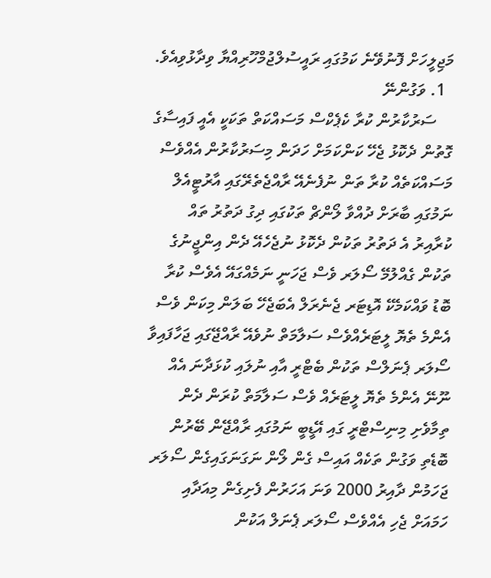މަޖިލީހަށް ފޮނުވޭނެ ކަމުގައި ރައީސުލްޖުމްހޫރިއްޔާ ވިދާޅުވިއެވެ.
  1. ވަގުންނޭ
    ސަރުކާރުން ކުރާ ކެޕެކްސް މަސައްކަތް ތަކަކީ އެއީ ފައިސާގެ ގޮތުން ދެކޮޅު ޖެހޭ ކަންކަމަށް ހަދަން މިސަރުކާރުން އެއްވެސް މަސައްކަތެއް ކުރާ ތަން ނުފެނެއޭ ރާއްޖެތެރޭގައި އާރުޓީއެލް ނަމުގައި ބާރަށް ދުއްވާ ލޯންޗް ތަކުގައި ދިގު ދަތުރު ތައް ކުރާއިރު އެ ދަތުރު ތަކުން ދެކޮޅު ނުޖެހެއޭ ދެން އިންޖީނުގެ ތަކުން ގެއްލުމޭ ސޯލަރ ވެސް ޖަހަނީ ނަމެއްގައޭ އެވެސް ކުރާ ބޮޑު ވައްކަމެކޭ އޮޑިޓަރ ޖެނެރަލް އެބަޖެހޭ ބަލަން މިކަން ވެސް އެންމެ ތެޔޮ ލީޓަރެއްވެސް ސަލާމަތް ނުވެއޭ ރާއްޖޭގައި ޖަހާފައިވާ ސޯލަރ ޕެނަލްސް ތަކުން ބެޓްރީ އާއި ނުލައި ކުޅަދާނަ އެއް ނޫނޭ އެންމެ ތެޔޮ ލީޓަރެއް ވެސް ސަލާމަތް ކުރަން ދެން ތިމާވެށި މިނިސްޓްރީ ގައި އޭޑީބީ ނަމުގައި ރާއްޖޭން ބޭރުން ބޮޑެތި ވަގުން ތަކެއް އައިސް ގެން ލޯން ނަގަނަގައިގެން ސޯލަރ ޖަހަމުން ދާއިރު 2000 ވަނަ އަހަރުން ފެށިގެން މިއަދާއި ހަމައަށް ޖެހި އެއްވެސް ސޯލަރ ޕެނަލް އަކުން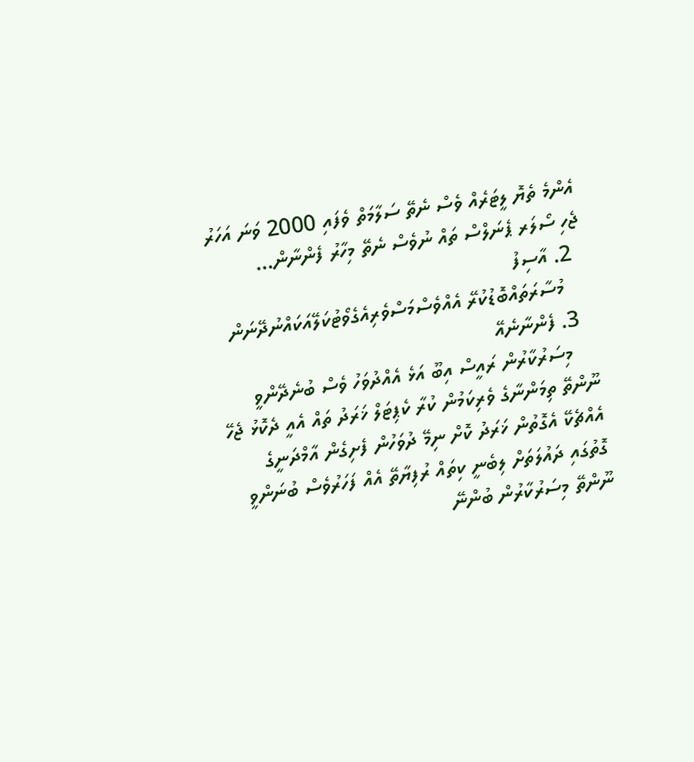އެންމެ ތެޔޮ ލީޓަރެއް ވެސް ނެތޭ ސަލާމަތް ވެފައި 2000 ވަނަ އަހަރު ޖެހި ސޯލަރ ޕެނަލްސް ތައް ނުވެސް ނެތޭ މިހާރު ފެންނާން…
  2. އާސިފު
    މުސާރަތައްބޮޑުކުރޭ އެއްވެސްމަސްވެރިއެގެވޯޓުކަލޭއަކައްނުދޭނަން
  3. ފެންނާނެއޭ
    މިސަރުކާރުން ރައީސް އިބޫ އަޅެ އެއްދުވަހު ވެސް ބުނެދޭންވީ ނޫންތޭ ތިމަންނާގެ ވެރިކަމުން ކުރާ ކެޕިޓަލް ޚަރަދު ތައް އެއީ ދެކޮޅު ޖެހޭ އެއްޗެކޭ އެގޮތުން ޚަރަދު ކޮށް ނިމޭ ދުވަހުން ފެށިގެން އާމްދަނީގެ ގޮތުގައި ދައުލަތަށް ލިބެނީ ކިތައް ރުފިޔާތޭ އެއް ފަހަރުވެސް ބުނަންވީ ނޫންތޭ މިސަރުކާރުން ބުންނޭ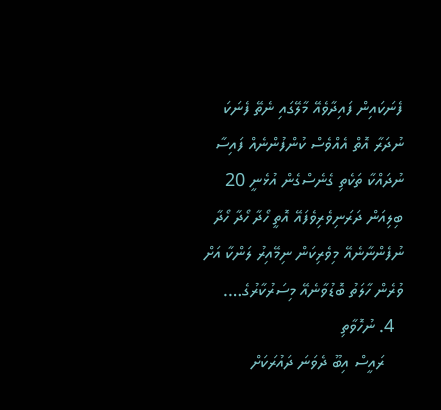ފެނަކައިން ފައިދާވެއޭ މާލޭގައި ނެތޭ ފެނަކަ ނުދަރާ އޮތް އެއްވެސް ކުންފުންނެއް ފައިސާ ނުދައްކާ ތަކެތި ގެނެސްގެން އުޅެނީ 20 ބިލިއަން ދަރަނިވެރިވެފައޭ އޮތީ ހޯދާ ހޯދާ ހޯދާ ނުފެންނާނެއޭ މިވެރިކަން ނިމޭއިރު ލަންކާ އަށް ވުރެން ހާލަތު ބޮޑުވާނެއޭ މިސަރުކާރުގެ….
  4. ނުހޮވާތި
    ރައީސް އިބޫ ދެވަނަ ދައުރަކަށް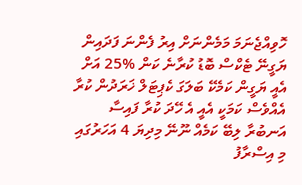ހޮވިއްޖެނަމަ މަމެންނަށް އިރު ފެންނަ ފަދައިން ޔަގީނޭ ޓެކްސް ބޮޑު ކުރާނެ ކަން %25 އަށް އެއީ ޔަގީން ކަމެކޭ ބަލަގަ ކެޕިޓަލް ޚަރަދުން ކުރާ އެއްވެސް ކަމަކީ އެއީ އެ ހޭދަ ކުރާ ފައިސާ އަނބުރާ ލިބޭ ކަމެއް ނޫނޭ މިދިޔަ 4 އަހަރުގައި މި އިސްރާފު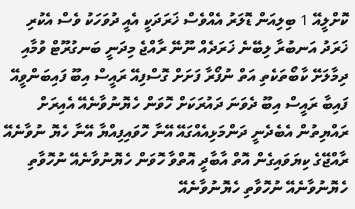ކޮށްލީއޭ 1 ބިލިއަން ޑޮލަރު އެއްވެސް ޚަރަދަކީ އެއީ ދުވަހަކު ވެސް އެކުރި ޚަރަދު އަނބުރާ ލިބޭނެ ޚަރަދެއް ނޫނޭ ރާއްޖެ މިދަނީ ބަނގުރޫޓް ވުމާއި ދިމާލަށޭ ކާބޯތަކެތި އަތް ނުފޯރާ ފަށަށް ގޮސްފިއޭ ރައީސް އިބޫ ފައިބަންވީއޭ ފައިބާ ރައީސް އިބޫ ދެވަނަ ދައުރަކަށް ހޮވަން ހެޔޮނުވާނެއޭ އެއިރަށް ރައްޔިތުން އެބެދެނީ ދަންމަޅިއެއްގައޭ އޭނާ ހޮވައިފިއްޔާ އޭނާ ހެޔޮ ނުވާނެއޭ ރާއްޖޭގެ ކިޔަވައިގެން އޮތް އާބާދީ އޮތްވާ ހޮވަން ހެޔޮނުވާނެއޭ ނުހޮވާތި ހެޔޮނުވާނެއޭ ނުހޮވާތި ހެޔޮނުވާނެއޭ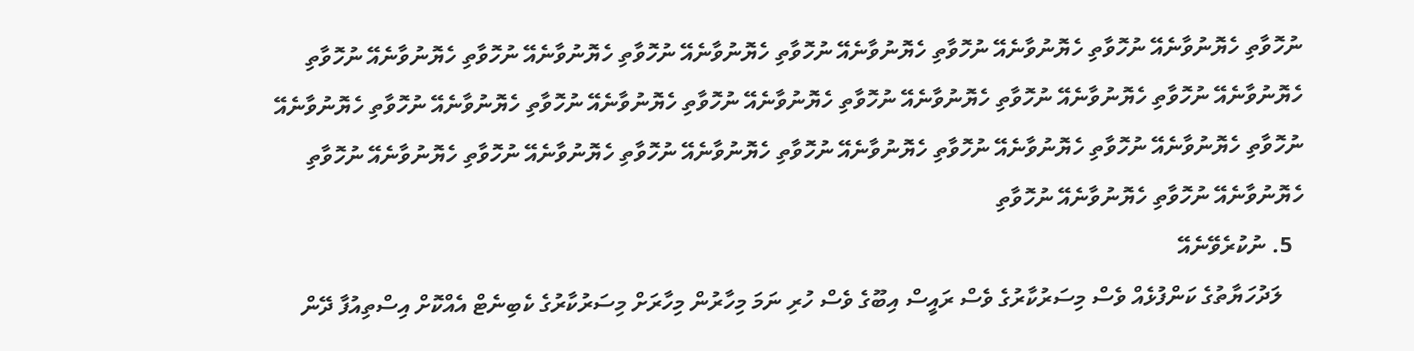ނުހޮވާތި ހެޔޮނުވާނެއޭ ނުހޮވާތި ހެޔޮނުވާނެއޭ ނުހޮވާތި ހެޔޮނުވާނެއޭ ނުހޮވާތި ހެޔޮނުވާނެއޭ ނުހޮވާތި ހެޔޮނުވާނެއޭ ނުހޮވާތި ހެޔޮނުވާނެއޭ ނުހޮވާތި ހެޔޮނުވާނެއޭ ނުހޮވާތި ހެޔޮނުވާނެއޭ ނުހޮވާތި ހެޔޮނުވާނެއޭ ނުހޮވާތި ހެޔޮނުވާނެއޭ ނުހޮވާތި ހެޔޮނުވާނެއޭ ނުހޮވާތި ހެޔޮނުވާނެއޭ ނުހޮވާތި ހެޔޮނުވާނެއޭ ނުހޮވާތި ހެޔޮނުވާނެއޭ ނުހޮވާތި ހެޔޮނުވާނެއޭ ނުހޮވާތި ހެޔޮނުވާނެއޭ ނުހޮވާތި ހެޔޮނުވާނެއޭ ނުހޮވާތި ހެޔޮނުވާނެއޭ ނުހޮވާތި ހެޔޮނުވާނެއޭ ނުހޮވާތި ހެޔޮނުވާނެއޭ ނުހޮވާތި ހެޔޮނުވާނެއޭ ނުހޮވާތި
  5. ނުކުރެވޭނެއޭ
    ލަދުހަޔާތުގެ ކަންފުޅެއް ވެސް މިސަރުކާރުގެ ވެސް ރައީސް އިބޫގެ ވެސް ހުރި ނަމަ މިހާރުން މިހާރަށް މިސަރުކާރުގެ ކެބިނެޓް އެއްކޮށް އިސްތިއުފާ ދޭން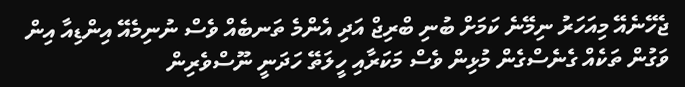ޖެހޭނެއޭ މިއަހަރު ނިމޭނެ ކަމަށް ބުނި ބްރިޖް އަދި އެންމެ ތަނބެއް ވެސް ނުނިމެއޭ އިންޑިއާ އިން ވަގުން ތަކެއް ގެނެސްގެން މުޅިން ވެސް މަކަރާއި ހީލަތޭ ހަދަނީ ނޫސްވެރިން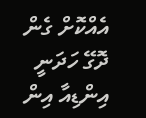އެއްކޮށް ގެން ދޮގޭ ހަދަނީ އިންޑިއާ އިން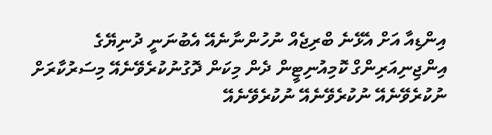އިންޑިއާ އަށް އެޅޭނެ ބްރިޖެއް ނުހުންނާނެއޭ އެބުނަނީ ދުނިޔޭގެ އިންޖިނިއަރިންގް ކޮމިއުނިޓީން ދެން މިކަން ދޮގުނުކުރެވޭނެއޭ މިސަރުކާރަށް ނުކުރެވޭނެއޭ ނުކުރެވޭނެއޭ ނުކުރެވޭނެއޭ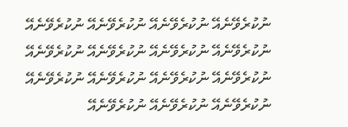ނުކުރެވޭނެއޭ ނުކުރެވޭނެއޭ ނުކުރެވޭނެއޭ ނުކުރެވޭނެއޭ ނުކުރެވޭނެއޭ ނުކުރެވޭނެއޭ ނުކުރެވޭނެއޭ ނުކުރެވޭނެއޭ ނުކުރެވޭނެއޭ ނުކުރެވޭނެއޭ ނުކުރެވޭނެއޭ ނުކުރެވޭނެއޭ ނުކުރެވޭނެއޭ ނުކުރެވޭނެއޭ ނުކުރެވޭނެއޭ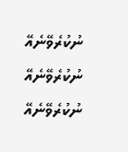ނުކުރެވޭނެއޭ ނުކުރެވޭނެއޭ ނުކުރެވޭނެއޭ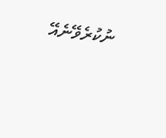ނުކުރެވޭނެއޭ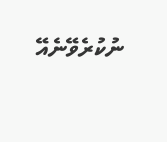ނުކުރެވޭނެއޭ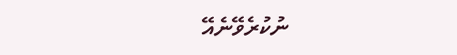ނުކުރެވޭނެއޭ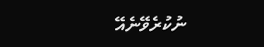ނުކުރެވޭނެއޭ